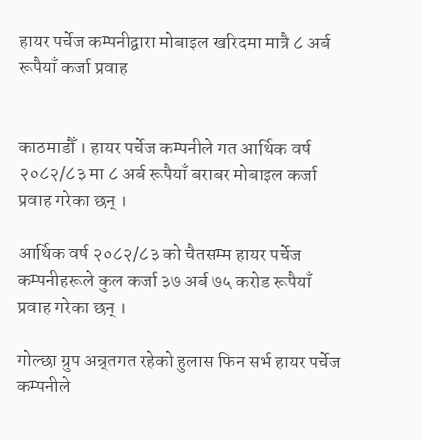हायर पर्चेज कम्पनीद्वारा मोबाइल खरिदमा मात्रै ८ अर्ब रूपैयाँ कर्जा प्रवाह


काठमाडौँ । हायर पर्चेज कम्पनीले गत आर्थिक वर्ष २०८२/८३ मा ८ अर्ब रूपैयाँ बराबर मोबाइल कर्जा प्रवाह गरेका छन् ।

आर्थिक वर्ष २०८२/८३ को चैतसम्म हायर पर्चेज कम्पनीहरूले कुल कर्जा ३७ अर्ब ७५ करोड रूपैयाँ प्रवाह गरेका छन् ।

गोल्छा ग्रुप अन्र्तगत रहेको हुलास फिन सर्भ हायर पर्चेज कम्पनीले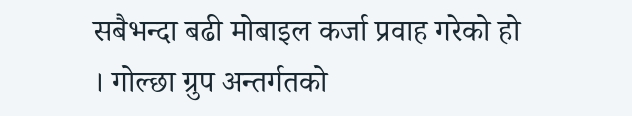सबैभन्दा बढी मोबाइल कर्जा प्रवाह गरेको हो । गोल्छा ग्रुप अन्तर्गतको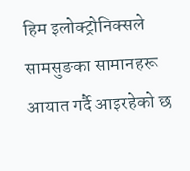हिम इलोक्ट्रोनिक्सले सामसुङका सामानहरू आयात गर्दै आइरहेको छ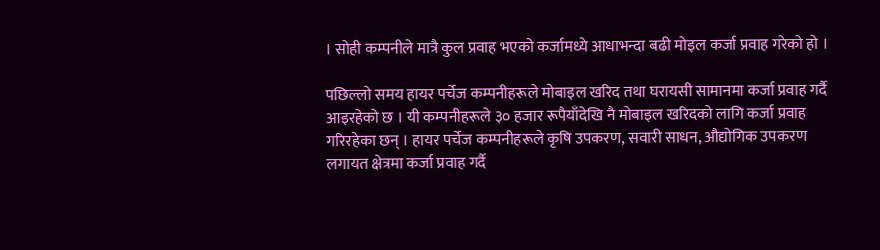। सोही कम्पनीले मात्रै कुल प्रवाह भएको कर्जामध्ये आधाभन्दा बढी मोइल कर्जा प्रवाह गरेको हो ।

पछिल्लो समय हायर पर्चेज कम्पनीहरूले मोबाइल खरिद तथा घरायसी सामानमा कर्जा प्रवाह गर्दै आइरहेको छ । यी कम्पनीहरूले ३० हजार रूपैयाँदेखि नै मोबाइल खरिदको लागि कर्जा प्रवाह गरिरहेका छन् । हायर पर्चेज कम्पनीहरूले कृषि उपकरण, सवारी साधन, औद्योगिक उपकरण लगायत क्षेत्रमा कर्जा प्रवाह गर्दै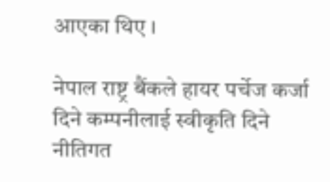आएका थिए ।

नेपाल राष्ट्र बैंकले हायर पर्चेज कर्जा दिने कम्पनीलाई स्वीकृति दिने नीतिगत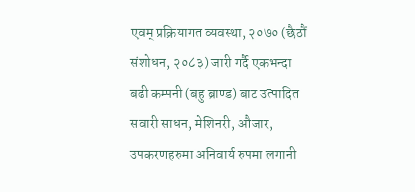एवम् प्रक्रियागत व्यवस्था, २०७० (छैठौं संशोधन, २०८३) जारी गर्दै एकभन्दा बढी कम्पनी (बहु ब्राण्ड) बाट उत्पादित सवारी साधन, मेशिनरी, औजार, उपकरणहरुमा अनिवार्य रुपमा लगानी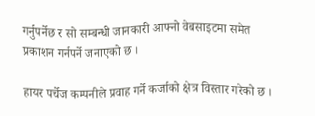गर्नुपर्नेछ र सो सम्बन्धी जानकारी आफ्नो वेबसाइटमा समेत प्रकाशन गर्नपर्ने जनाएको छ ।

हायर पर्चेज कम्पनीले प्रवाह गर्ने कर्जाको क्षेत्र विस्तार गरेको छ ।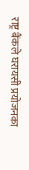राष्ट्र बैंकले घरायसी प्रयोजनका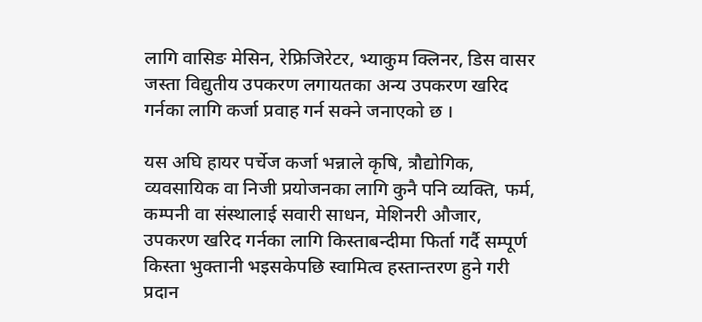लागि वासिङ मेसिन, रेफ्रिजिरेटर, भ्याकुम क्लिनर, डिस वासर जस्ता विद्युतीय उपकरण लगायतका अन्य उपकरण खरिद गर्नका लागि कर्जा प्रवाह गर्न सक्ने जनाएको छ ।

यस अघि हायर पर्चेज कर्जा भन्नाले कृषि, त्रौद्योगिक, व्यवसायिक वा निजी प्रयोजनका लागि कुनै पनि व्यक्ति, फर्म, कम्पनी वा संस्थालाई सवारी साधन, मेशिनरी औजार, उपकरण खरिद गर्नका लागि किस्ताबन्दीमा फिर्ता गर्दै सम्पूर्ण किस्ता भुक्तानी भइसकेपछि स्वामित्व हस्तान्तरण हुने गरी प्रदान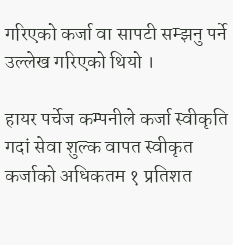गरिएको कर्जा वा सापटी सम्झनु पर्ने उल्लेख गरिएको थियो ।

हायर पर्चेज कम्पनीले कर्जा स्वीकृति गदां सेवा शुल्क वापत स्वीकृत कर्जाको अधिकतम १ प्रतिशत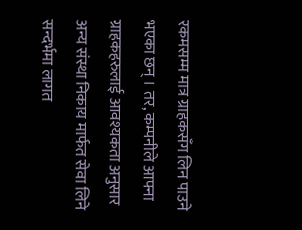रकमसम्म मात्र ग्राहकसँग लिन पाउने भएका छन् । तर, कम्पनीले आफ्ना ग्राहकहरुलाई आवश्यकता अनुसार अन्य संस्था निकाय मार्फत सेवा लिने सन्दर्भमा लागत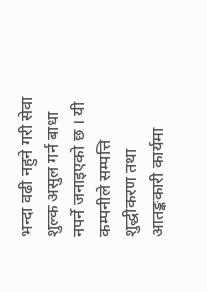भन्दा वढी नहुने गरी सेवा शुल्क असुल गर्न बाधा नपर्ने जनाइएको छ । यी कम्पनीले सम्पत्ति शुद्धीकरण तथा आतङ्ककारी कार्यमा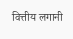वित्तीय लगानी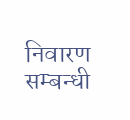निवारण सम्बन्धी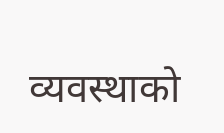व्यवस्थाको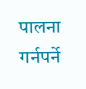पालना गर्नपर्ने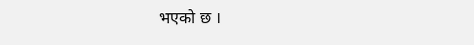भएको छ ।